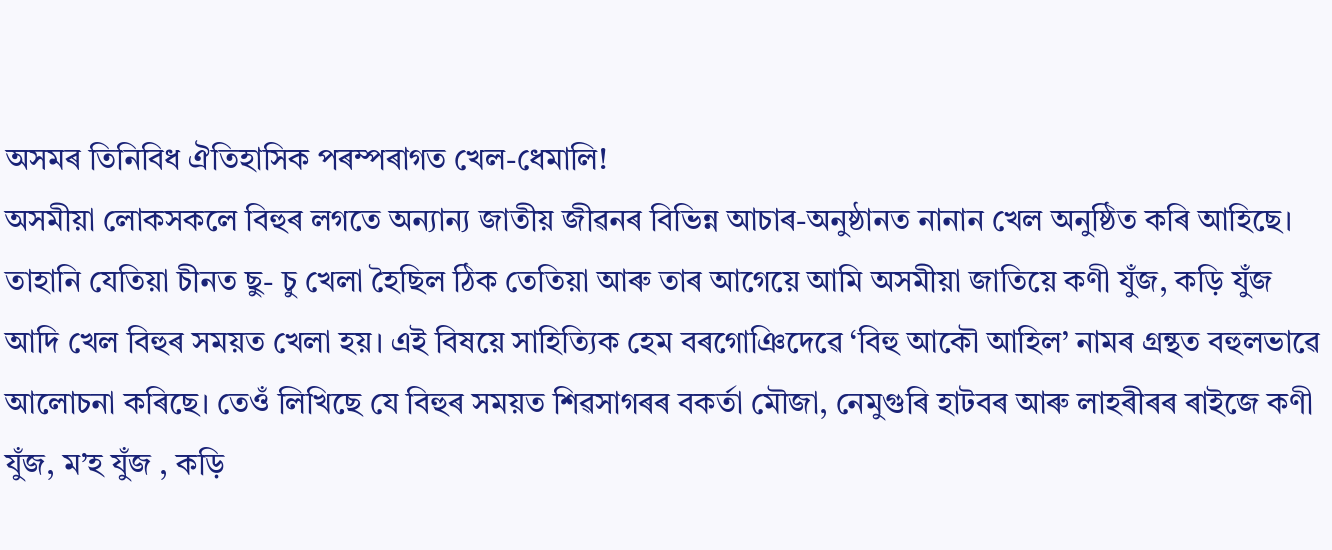অসমৰ তিনিবিধ ঐতিহাসিক পৰম্পৰাগত খেল-ধেমালি!
অসমীয়া লোকসকলে বিহুৰ লগতে অন্যান্য জাতীয় জীৱনৰ বিভিন্ন আচাৰ-অনুষ্ঠানত নানান খেল অনুষ্ঠিত কৰি আহিছে। তাহানি যেতিয়া চীনত ছু- চু খেলা হৈছিল ঠিক তেতিয়া আৰু তাৰ আগেয়ে আমি অসমীয়া জাতিয়ে কণী যুঁজ, কড়ি যুঁজ আদি খেল বিহুৰ সময়ত খেলা হয়। এই বিষয়ে সাহিত্যিক হেম বৰগোঞিদেৱে ‘বিহু আকৌ আহিল’ নামৰ গ্ৰন্থত বহুলভাৱে আলোচনা কৰিছে। তেওঁ লিখিছে যে বিহুৰ সময়ত শিৱসাগৰৰ বকর্তা মৌজা, নেমুগুৰি হাটবৰ আৰু লাহৰীৰৰ ৰাইজে কণী যুঁজ, ম’হ যুঁজ , কড়ি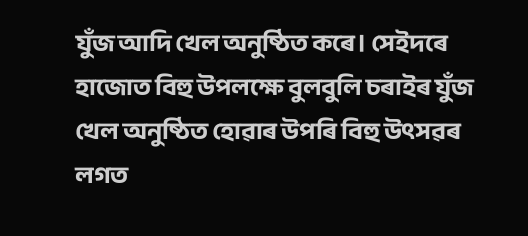যুঁজ আদি খেল অনুষ্ঠিত কৰে। সেইদৰে হাজোত বিহু উপলক্ষে বুলবুলি চৰাইৰ যুঁজ খেল অনুষ্ঠিত হোৱাৰ উপৰি বিহু উৎসৱৰ লগত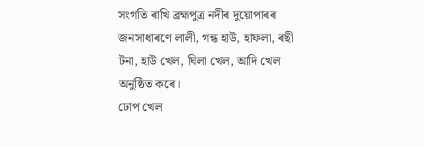সংগতি ৰাখি ব্ৰহ্মপুত্র নদীৰ দুয়োপাৰৰ জনসাধাৰণে লালী, গন্ধ হাউ, হাফলা, ৰছী টনা, হাউ খেল, ঘিলা খেল, আদি খেল অনুষ্ঠিত কৰে।
ঢোপ খেল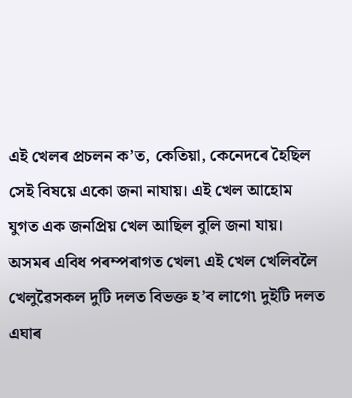এই খেলৰ প্ৰচলন ক’ত, কেতিয়া, কেনেদৰে হৈছিল সেই বিষয়ে একো জনা নাযায়। এই খেল আহোম যুগত এক জনপ্রিয় খেল আছিল বুলি জনা যায়। অসমৰ এবিধ পৰম্পৰাগত খেল৷ এই খেল খেলিবলৈ খেলুৱৈসকল দুটি দলত বিভক্ত হ’ব লাগে৷ দুইটি দলত এঘাৰ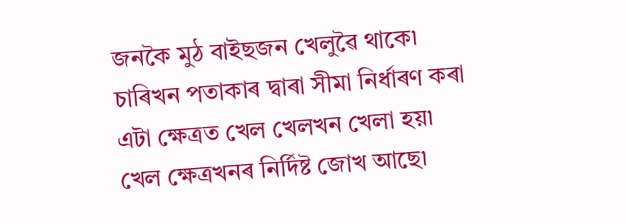জনকৈ মুঠ বাইছজন খেলুৱৈ থাকে৷ চাৰিখন পতাকাৰ দ্বাৰা সীমা নিৰ্ধাৰণ কৰা এটা ক্ষেত্ৰত খেল খেলখন খেলা হয়৷ খেল ক্ষেত্ৰখনৰ নিৰ্দিষ্ট জোখ আছে৷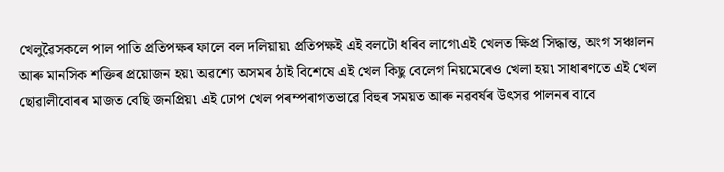খেলুৱৈসকলে পাল পাতি প্ৰতিপক্ষৰ ফালে বল দলিয়ায়৷ প্ৰতিপক্ষই এই বলটো ধৰিব লাগে৷এই খেলত ক্ষিপ্ৰ সিদ্ধান্ত, অংগ সঞ্চালন আৰু মানসিক শক্তিৰ প্ৰয়োজন হয়৷ অৱশ্যে অসমৰ ঠাই বিশেষে এই খেল কিছু বেলেগ নিয়মেৰেও খেলা হয়৷ সাধাৰণতে এই খেল ছোৱালীবোৰৰ মাজত বেছি জনপ্ৰিয়৷ এই ঢোপ খেল পৰম্পৰাগতভাৱে বিহুৰ সময়ত আৰু নৱবৰ্ষৰ উৎসৱ পালনৰ বাবে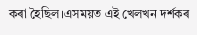কৰা হৈছিল।এসময়ত এই খেলখন দৰ্শকৰ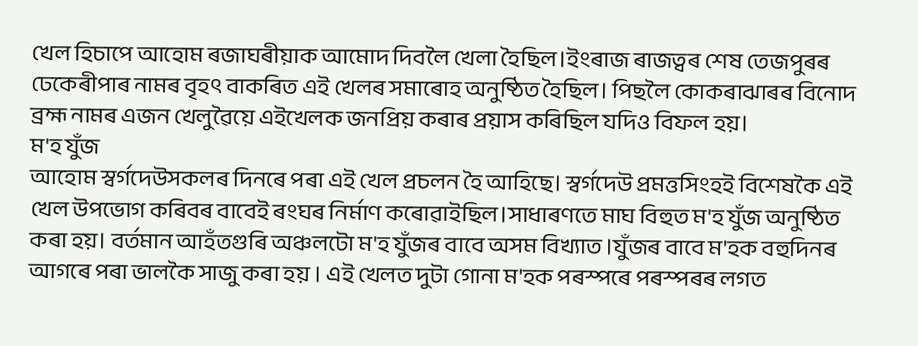খেল হিচাপে আহোম ৰজাঘৰীয়াক আমোদ দিবলৈ খেলা হৈছিল।ইংৰাজ ৰাজত্বৰ শেষ তেজপুৰৰ ঢেকেৰীপাৰ নামৰ বৃহৎ বাকৰিত এই খেলৰ সমাৰোহ অনুষ্ঠিত হৈছিল। পিছলৈ কোকৰাঝাৰৰ বিনোদ ব্ৰহ্ম নামৰ এজন খেলুৱৈয়ে এইখেলক জনপ্রিয় কৰাৰ প্ৰয়াস কৰিছিল যদিও বিফল হয়।
ম'হ যুঁজ
আহোম স্বৰ্গদেউসকলৰ দিনৰে পৰা এই খেল প্ৰচলন হৈ আহিছে। স্বৰ্গদেউ প্রমত্তসিংহই বিশেষকৈ এই খেল উপভোগ কৰিবৰ বাবেই ৰংঘৰ নিৰ্মাণ কৰোৱাইছিল।সাধাৰণতে মাঘ বিহুত ম'হ যুঁজ অনুষ্ঠিত কৰা হয়। বৰ্তমান আহঁতগুৰি অঞ্চলটো ম'হ যুঁজৰ বাবে অসম বিখ্যাত ।যুঁজৰ বাবে ম'হক বহুদিনৰ আগৰে পৰা ভালকৈ সাজু কৰা হয় । এই খেলত দুটা গোনা ম'হক পৰস্পৰে পৰস্পৰৰ লগত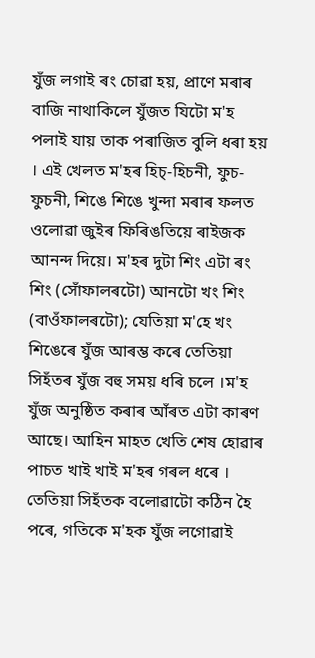যুঁজ লগাই ৰং চোৱা হয়, প্ৰাণে মৰাৰ বাজি নাথাকিলে যুঁজত যিটো ম'হ পলাই যায় তাক পৰাজিত বুলি ধৰা হয় । এই খেলত ম'হৰ হিচ্-হিচনী, ফুচ-ফুচনী, শিঙে শিঙে খুন্দা মৰাৰ ফলত ওলোৱা জুইৰ ফিৰিঙতিয়ে ৰাইজক আনন্দ দিয়ে। ম'হৰ দুটা শিং এটা ৰং শিং (সোঁফালৰটো) আনটো খং শিং (বাওঁফালৰটো); যেতিয়া ম'হে খং শিঙেৰে যুঁজ আৰম্ভ কৰে তেতিয়া সিহঁতৰ যুঁজ বহু সময় ধৰি চলে ।ম'হ যুঁজ অনুষ্ঠিত কৰাৰ আঁৰত এটা কাৰণ আছে। আহিন মাহত খেতি শেষ হোৱাৰ পাচত খাই খাই ম'হৰ গৰল ধৰে । তেতিয়া সিহঁতক বলোৱাটো কঠিন হৈ পৰে, গতিকে ম'হক যুঁজ লগোৱাই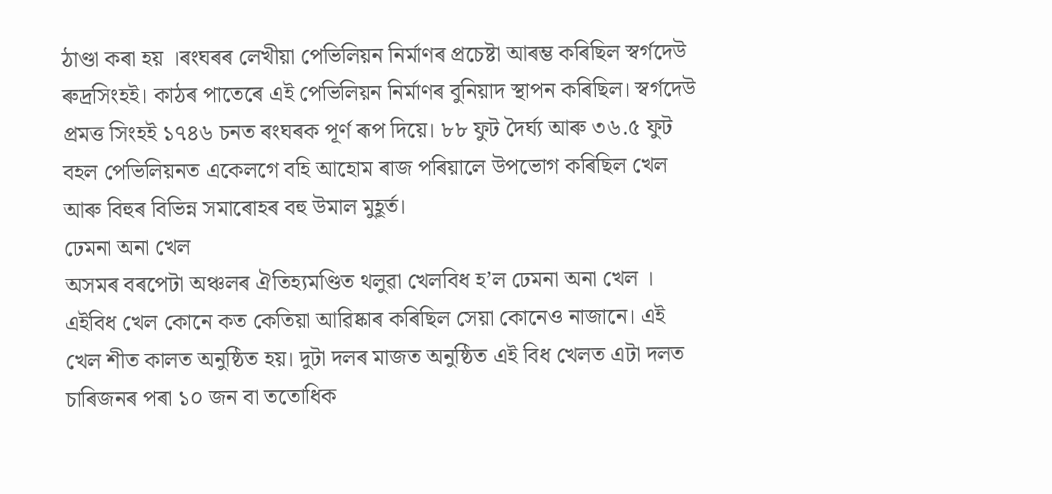ঠাণ্ডা কৰা হয় ।ৰংঘৰৰ লেখীয়া পেভিলিয়ন নিৰ্মাণৰ প্ৰচেষ্টা আৰম্ভ কৰিছিল স্বৰ্গদেউ ৰুদ্ৰসিংহই। কাঠৰ পাতেৰে এই পেভিলিয়ন নিৰ্মাণৰ বুনিয়াদ স্থাপন কৰিছিল। স্বৰ্গদেউ প্ৰমত্ত সিংহই ১৭৪৬ চনত ৰংঘৰক পূৰ্ণ ৰূপ দিয়ে। ৮৮ ফুট দৈর্ঘ্য আৰু ৩৬.৫ ফুট বহল পেভিলিয়নত একেলগে বহি আহোম ৰাজ পৰিয়ালে উপভোগ কৰিছিল খেল আৰু বিহুৰ বিভিন্ন সমাৰোহৰ বহু উমাল মুহূর্ত।
ঢেমনা অনা খেল
অসমৰ বৰপেটা অঞ্চলৰ ঐতিহ্যমণ্ডিত থলুৱা খেলবিধ হ’ল ঢেমনা অনা খেল । এইবিধ খেল কোনে কত কেতিয়া আৱিষ্কাৰ কৰিছিল সেয়া কোনেও নাজানে। এই খেল শীত কালত অনুষ্ঠিত হয়। দুটা দলৰ মাজত অনুষ্ঠিত এই বিধ খেলত এটা দলত চাৰিজনৰ পৰা ১০ জন বা ততোধিক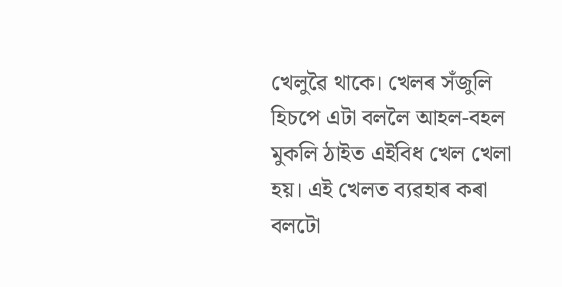খেলুৱৈ থাকে। খেলৰ সঁজুলি হিচপে এটা বললৈ আহল-বহল মুকলি ঠাইত এইবিধ খেল খেলা হয়। এই খেলত ব্যৱহাৰ কৰা বলটো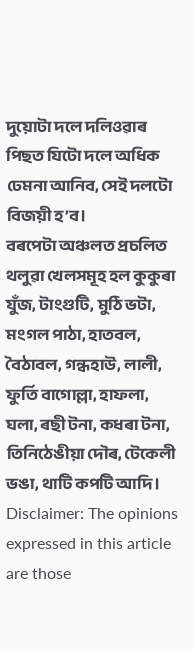দুয়োটা দলে দলিওৱাৰ পিছত যিটো দলে অধিক ঢেমনা আনিব, সেই দলটো বিজয়ী হ’ব।
বৰপেটা অঞ্চলত প্ৰচলিত থলুৱা খেলসমূহ হল কুকুৰা যুঁজ, টাংগুটি, মুঠি ভটা, মংগল পাঠা, হাতবল, বৈঠাবল, গন্ধহাউ, লালী, ফুর্তি বাগোল্লা, হাফলা, ঘলা, ৰছী টনা, কধৰা টনা, তিনিঠেঙীয়া দৌৰ, টেকেলী ভঙা, থাটি কপটি আদি।
Disclaimer: The opinions expressed in this article are those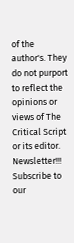of the author's. They do not purport to reflect the opinions or views of The Critical Script or its editor.
Newsletter!!!
Subscribe to our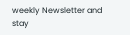weekly Newsletter and stay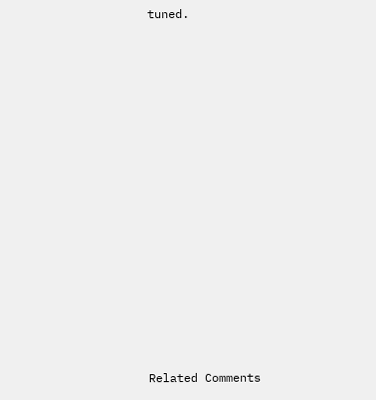tuned.















Related Comments